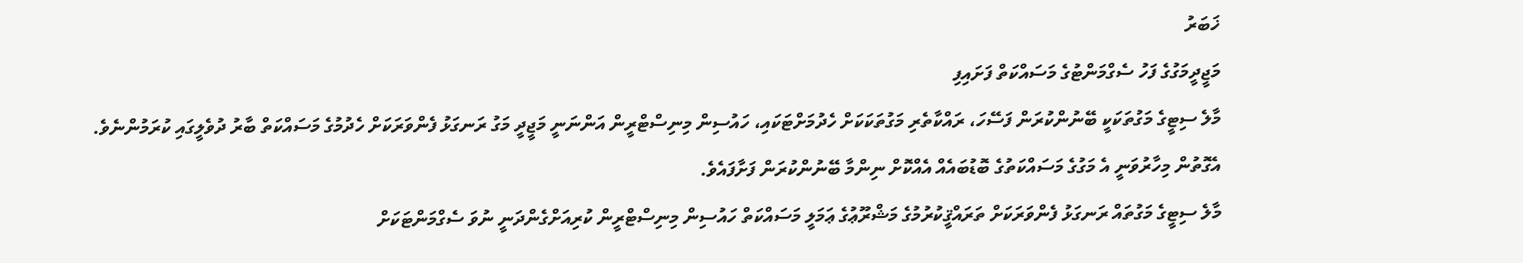ޚަބަރު
މަޖީދީމަގުގެ ފަހު ސެގްމަންޓުގެ މަސައްކަތް ފަށައިފި
މާލެ ސިޓީގެ މަގުތަކަކީ ބޭނުންކުރަން ފަސޭހަ، ރައްކާތެރި މަގުތަކަކަށް ހެދުމަށްޓަކައި، ހައުސިން މިނިސްޓްރީން އަންނަނީ މަޖީދީ މަގު ރަނގަޅު ފެންވަރަކަށް ހެދުމުގެ މަސައްކަތް ބާރު ދުވެލީގައި ކުރަމުންނެވެ. އެގޮތުން މިހާރުވަނީ އެ މަގުގެ މަސައްކަތުގެ ބޮޑުބައެއް އެއްކޮށް ނިންމާ ބޭނުންކުރަން ފަށާފައެވެ.
މާލެ ސިޓީގެ މަގުތައް ރަނގަޅު ފެންވަރަކަށް ތަރައްޤީކުރުމުގެ މަޝްރޫޢުގެ ޢަމަލީ މަސައްކަތް ހައުސިން މިނިސްޓްރީން ކުރިއަށްގެންދަނީ ނުވަ ސެގްމަންޓަކަށް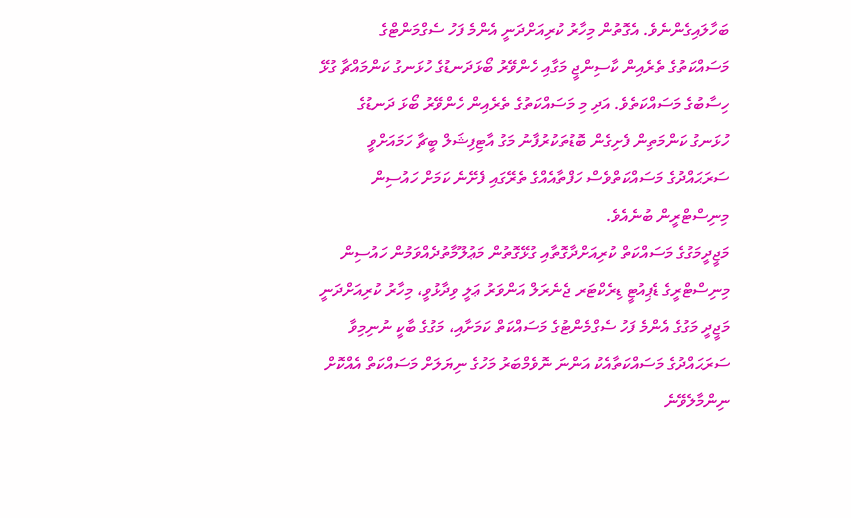ބަހާލައިގެންނެވެ. އެގޮތުން މިހާރު ކުރިއަށްދަނީ އެންމެ ފަހު ސެގްމަންޓްގެ މަސައްކަތުގެ ތެރެއިން ކާސިންޖީ މަގާއި ހެންވޭރު ބޯޅަދަނޑުގެ ހުޅަނގު ކަންމައްޗާ ގުޅޭ ހިސާބުގެ މަސައްކަތެވެ. އަދި މި މަސައްކަތުގެ ތެރެއިން ހެންވޭރު ބޯޅަ ދަނޑުގެ ހުޅަނގު ކަންމަތިން ފެށިގެން ބޮޑުތަކުރުފާނު މަގު އާޓިފިޝަލް ބީޗާ ހަމައަށްވީ ސަރަޙައްދުގެ މަސައްކަތްވެސް ހަފްތާއެއްގެ ތެރޭގައި ފެށޭނެ ކަމަށް ހައުސިން މިނިސްޓްރީން ބުނެއެވެ.
މަޖީދީމަގުގެ މަސައްކަތް ކުރިއަށްދާގޮތާއި ގުޅޭގޮތުން މަޢުލޫމާތުދެއްވަމުން ހައުސިން މިނިސްޓްރީގެ ޑެޕިއުޓީ ޑިރެކްޓަރ ޖެނެރަލް އަންވަރު ޢަލީ ވިދާޅުވީ، މިހާރު ކުރިއަށްދަނީ މަޖީދީ މަގުގެ އެންމެ ފަހު ސެގްމެންޓުގެ މަސައްކަތް ކަމަށާއި، މަގުގެ ބާކީ ނުނިމިވާ ސަރަޙައްދުގެ މަސައްކަތާއެކު އަންނަ ނޮވެމްބަރު މަހުގެ ނިޔަލަށް މަސައްކަތް އެއްކޮށް ނިންމާލެވޭނެ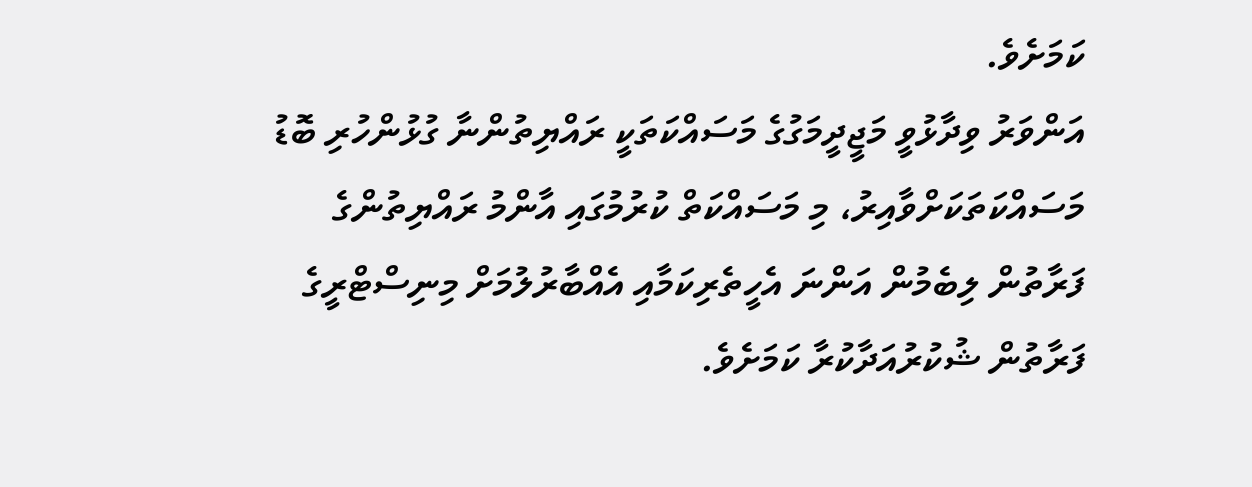ކަމަށެވެ.
އަންވަރު ވިދާޅުވީ މަޖީދީމަގުގެ މަސައްކަތަކީ ރައްޔިތުންނާ ގުޅުންހުރި ބޮޑު މަސައްކަތަކަށްވާއިރު، މި މަސައްކަތް ކުރުމުގައި އާންމު ރައްޔިތުންގެ ފަރާތުން ލިބެމުން އަންނަ އެހީތެރިކަމާއި އެއްބާރުލުމަށް މިނިސްޓްރީގެ ފަރާތުން ޝުކުރުއަދާކުރާ ކަމަށެވެ.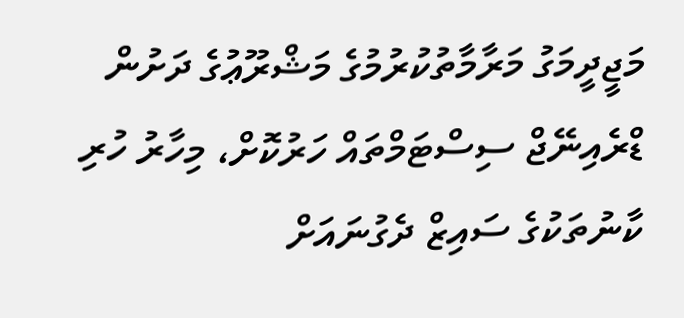މަޖީދީމަގު މަރާމާތުކުރުމުގެ މަޝްރޫޢުގެ ދަށުން ޑްރެއިނޭޖް ސިސްޓަމްތައް ހަރުކޮށް، މިހާރު ހުރި ކާނުތަކުގެ ސައިޒް ދެގުނައަށް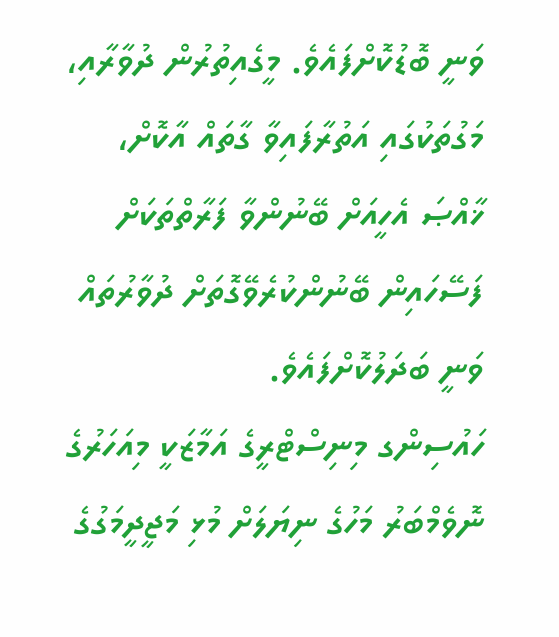ވަނީ ބޮޑުކޮށްފައެވެ. މީގެއިތުރުން ދުވާރާއި، މަގުތަކުގައި އަތުރާފައިވާ ގާތައް އާކޮށް، ޚާއްޞަ އެހީއަށް ބޭނުންވާ ފަރާތްތަކަށް ފަސޭހައިން ބޭނުންކުރެވޭގޮތަށް ދުވާރުތައް ވަނީ ބަދަލުކޮށްފައެވެ.
ހައުސިންގ މިނިސްޓްރީގެ އަމާޒަކީ މިއަހަރުގެ ނޮވެމްބަރު މަހުގެ ނިޔަލަށް މުޅި މަޖީދީމަގުގެ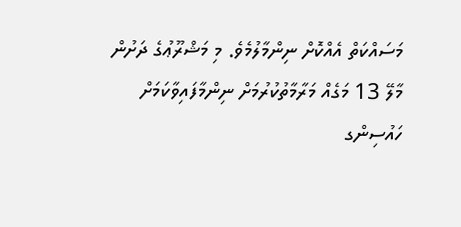މަސައްކަތް އެއްކޮށް ނިންމާލުމެވެ. މި މަޝްރޫޢުގެ ދަށުން މާލޭ 13 މަގެއް މަރާމާތުކުރުމަށް ނިންމާފައިވާކަމަށް ހައުސިންގ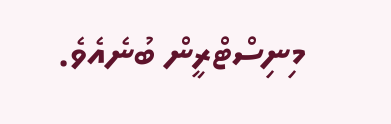މިނިސްޓްރީން ބުނެއެވެ.